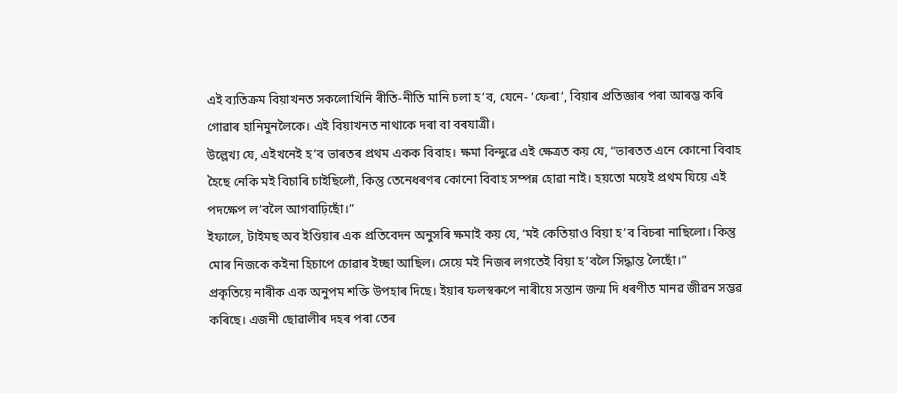এই ব্যতিক্ৰম বিয়াখনত সকলোখিনি ৰীতি-নীতি মানি চলা হ’ব, যেনে- ‘ফেৰা’, বিয়াৰ প্ৰতিজ্ঞাৰ পৰা আৰম্ভ কৰি গোৱাৰ হানিমুনলৈকে। এই বিয়াখনত নাথাকে দৰা বা বৰযাত্ৰী।
উল্লেখ্য যে, এইখনেই হ’ব ভাৰতৰ প্ৰথম একক বিবাহ। ক্ষমা বিন্দুৱে এই ক্ষেত্ৰত কয় যে, “ভাৰতত এনে কোনো বিবাহ হৈছে নেকি মই বিচাৰি চাইছিলোঁ, কিন্তু তেনেধৰণৰ কোনো বিবাহ সম্পন্ন হোৱা নাই। হয়তো ময়েই প্ৰথম যিয়ে এই পদক্ষেপ ল’বলৈ আগবাঢ়িছোঁ।”
ইফালে, টাইমছ অব ইণ্ডিয়াৰ এক প্ৰতিবেদন অনুসৰি ক্ষমাই কয় যে, ‘মই কেতিয়াও বিয়া হ’ব বিচৰা নাছিলো। কিন্তু মোৰ নিজকে কইনা হিচাপে চোৱাৰ ইচ্ছা আছিল। সেয়ে মই নিজৰ লগতেই বিয়া হ’বলৈ সিদ্ধান্ত লৈছোঁ।”
প্ৰকৃতিয়ে নাৰীক এক অনুপম শক্তি উপহাৰ দিছে। ইয়াৰ ফলস্বৰুপে নাৰীয়ে সন্তান জন্ম দি ধৰণীত মানৱ জীৱন সম্ভৱ কৰিছে। এজনী ছোৱালীৰ দহৰ পৰা তেৰ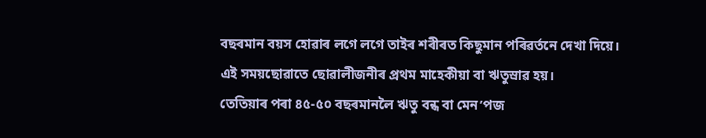বছৰমান বয়স হোৱাৰ লগে লগে তাইৰ শৰীৰত কিছুমান পৰিৱৰ্তনে দেখা দিয়ে। এই সময়ছোৱাতে ছোৱালীজনীৰ প্ৰথম মাহেকীয়া বা ঋতুস্ৰাৱ হয়।
তেতিয়াৰ পৰা ৪৫-৫০ বছৰমানলৈ ঋতু বন্ধ বা মেন’পজ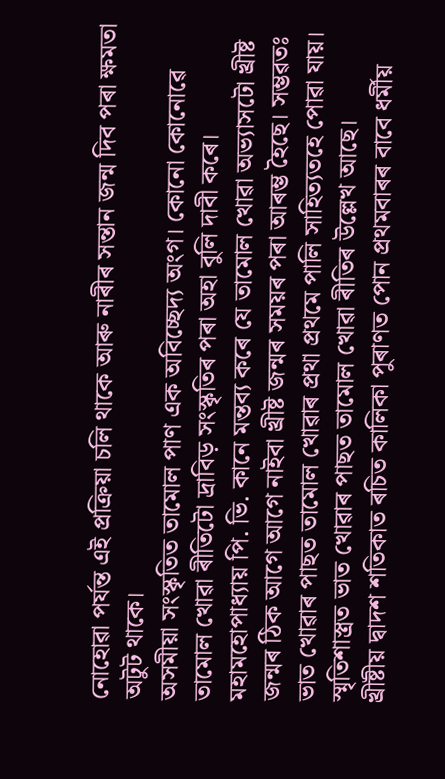নোহোৱা পৰ্যন্ত এই প্ৰক্ৰিয়া চলি থাকে আৰু নাৰীৰ সন্তান জন্ম দিব পৰা ক্ষমতা অটুট থাকে।
অসমীয়া সংস্কৃতিত তামোল পাণ এক অবিচ্ছেদ্য অংগ। কোনো কোনোৱে তামোল খোৱা ৰীতিটো দ্রাবিড় সংস্কৃতিৰ পৰা অহা বুলি দাবী কৰে। মহামহোপাধ্যায় পি. ভি. কানে মন্তব্য কৰে যে তামোল খোৱা অভ্যাসটো খ্রীষ্ট জন্মৰ ঠিক আগে আগে নাইবা খ্রীষ্ট জন্মৰ সময়ৰ পৰা আৰম্ভ হৈছে। সম্ভৱতঃ ভাত খোৱাৰ পাছত তামোল খোৱাৰ প্রথা প্রথমে পালি সাহিত্যতহে পোৱা যায়। স্মৃতিশাস্ত্ৰত ভাত খোৱাৰ পাছত তামোল খোৱা ৰীতিৰ উল্লেখ আছে।
খ্রীষ্টীয় দ্বাদশ শতিকাত ৰচিত কালিকা পুৰাণত পোন প্রথমবাৰৰ বাবে ধর্মীয়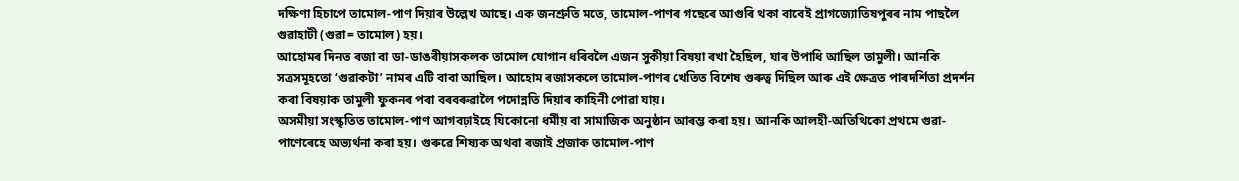দক্ষিণা হিচাপে তামোল-পাণ দিয়াৰ উল্লেখ আছে। এক জনশ্রুতি মতে, তামোল-পাণৰ গছেৰে আগুৰি থকা বাবেই প্রাগজ্যোতিষপুৰৰ নাম পাছলৈ গুৱাহাটী (গুৱা= তামোল) হয়।
আহোমৰ দিনত ৰজা বা ডা-ডাঙৰীয়াসকলক তামোল যোগান ধৰিবলৈ এজন সুকীয়া বিষয়া ৰখা হৈছিল, যাৰ উপাধি আছিল তামুলী। আনকি সত্ৰসমূহতো ‘গুৱাকটা’ নামৰ এটি বাবা আছিল। আহোম ৰজাসকলে তামোল-পাণৰ খেতিত বিশেষ গুৰুত্ব দিছিল আৰু এই ক্ষেত্ৰত পাৰদৰ্শিতা প্রদর্শন কৰা বিষয়াক তামুলী ফুকনৰ পৰা বৰবৰুৱালৈ পদোন্নতি দিয়াৰ কাহিনী পোৱা যায়।
অসমীয়া সংস্কৃতিত তামোল-পাণ আগবঢ়াইহে যিকোনো ধর্মীয় বা সামাজিক অনুষ্ঠান আৰম্ভ কৰা হয়। আনকি আলহী-অতিথিকো প্রথমে গুৱা-পাণেৰেহে অভ্যর্থনা কৰা হয়। গুৰুৱে শিষ্যক অথবা ৰজাই প্রজাক তামোল-পাণ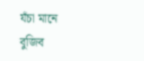যঁচা মানে বুজিব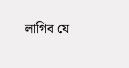লাগিব যে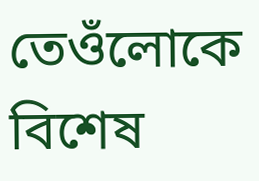তেওঁলোকে বিশেষ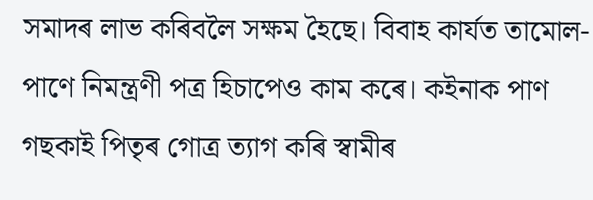সমাদৰ লাভ কৰিবলৈ সক্ষম হৈছে। বিবাহ কার্যত তামোল-পাণে নিমন্ত্ৰণী পত্ৰ হিচাপেও কাম কৰে। কইনাক পাণ গছকাই পিতৃৰ গোত্র ত্যাগ কৰি স্বামীৰ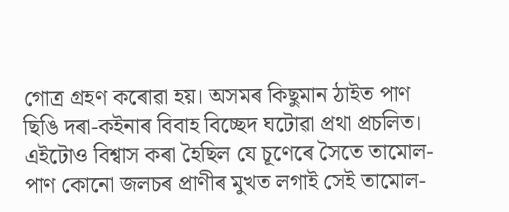গোত্র গ্রহণ কৰোৱা হয়। অসমৰ কিছুমান ঠাইত পাণ ছিঙি দৰা-কইনাৰ বিবাহ বিচ্ছেদ ঘটোৱা প্রথা প্রচলিত।
এইটোও বিশ্বাস কৰা হৈছিল যে চূণেৰে সৈতে তামোল-পাণ কোনো জলচৰ প্ৰাণীৰ মুখত লগাই সেই তামোল-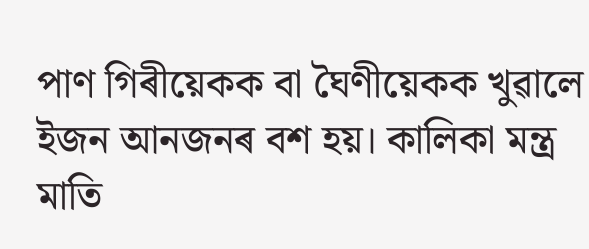পাণ গিৰীয়েকক বা ঘৈণীয়েকক খুৱালে ইজন আনজনৰ বশ হয়। কালিকা মন্ত্র মাতি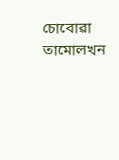চোবোৱা তামোলখন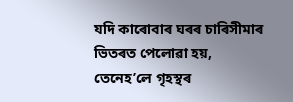যদি কাৰোবাৰ ঘৰৰ চাৰিসীমাৰ ভিতৰত পেলোৱা হয়, তেনেহ’লে গৃহস্থৰ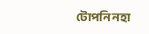টোপনি নহা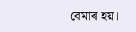বেমাৰ হয়।